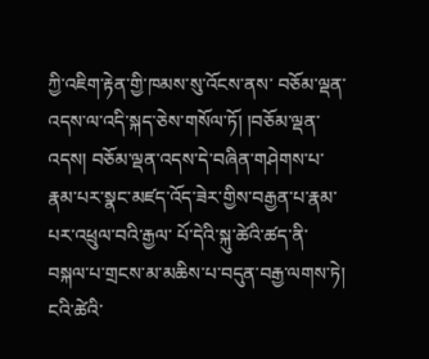ཀྱི་འཇིག་རྟེན་གྱི་ཁམས་སུ་འོངས་ནས་ བཅོམ་ལྡན་འདས་ལ་འདི་སྐད་ཅེས་གསོལ་ཏོ། །བཅོམ་ལྡན་འདས། བཅོམ་ལྡན་འདས་དེ་བཞིན་གཤེགས་པ་རྣམ་པར་སྣང་མཛད་འོད་ཟེར་གྱིས་བརྒྱན་པ་རྣམ་པར་འཕྲུལ་བའི་རྒྱལ་ པོ་དེའི་སྐུ་ཚེའི་ཚད་ནི་བསྐལ་པ་གྲངས་མ་མཆིས་པ་བདུན་བརྒྱ་ལགས་ཏེ། ངའི་ཚེའི་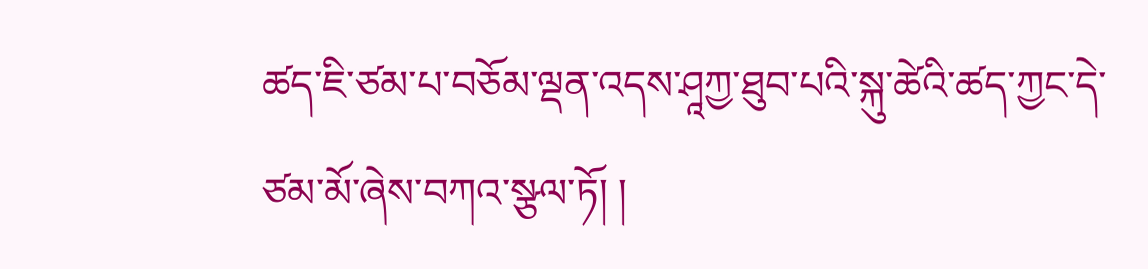ཚད་ཇི་ཙམ་པ་བཅོམ་ལྡན་འདས་ཤཱཀྱ་ཐུབ་པའི་སྐུ་ཚེའི་ཚད་ཀྱང་དེ་ཙམ་མོ་ཞེས་བཀའ་སྩལ་ཏོ། །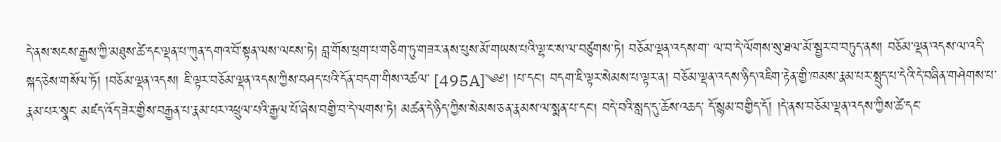དེ་ནས་སངས་རྒྱས་ཀྱི་མཐུས་ཚེ་དང་ལྡན་པ་ཀུན་དགའ་བོ་སྟན་ལས་ལངས་ཏེ། བླ་གོས་ཕྲག་པ་གཅིག་ཏུ་གཟར་ནས་པུས་མོ་གཡས་པའི་ལྷ་ང་ས་ལ་བཙུགས་ཏེ། བཅོམ་ལྡན་འདས་ག་ ལ་བ་དེ་ལོགས་སུ་ཐལ་མོ་སྦྱར་བ་བཏུད་ནས། བཅོམ་ལྡན་འདས་ལ་འདི་སྐད་ཅེས་གསོལ་ཏོ། །བཅོམ་ལྡན་འདས། ཇི་ལྟར་བཅོམ་ལྡན་འདས་ཀྱིས་བཤད་པའི་དོན་བདག་གིས་འཚལ་ [495A]༄༅། །པ་དང། བདག་ཇི་ལྟར་སེམས་པ་ལྟར་ན། བཅོམ་ལྡན་འདས་ཉིད་འཇིག་རྟེན་གྱི་ཁམས་རྣམ་པར་སྤུད་པ་དེའི་དེ་བཞིན་གཤེགས་པ་རྣམ་པར་སྣང་ མཛད་འོད་ཟེར་གྱིས་བརྒྱན་པ་རྣམ་པར་འཕྲུལ་པའི་རྒྱལ་པོ་ཞེས་བགྱི་བ་དེ་ལགས་ཏེ། མཚན་དེ་ཉིད་ཀྱིས་སེམས་ཅན་རྣམས་ལ་སྨན་པ་དང། བདེ་བའི་སླད་དུ་ཆོས་འཆད་ དོ་སྙམ་བགྱིད་དོ། །དེ་ནས་བཅོམ་ལྡན་འདས་ཀྱིས་ཚེ་དང་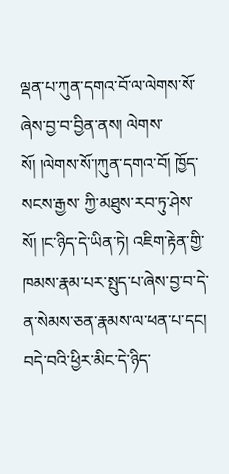ལྡན་པ་ཀུན་དགའ་བོ་ལ་ལེགས་སོ་ཞེས་བྱ་བ་བྱིན་ནས། ལེགས་སོ། །ལེགས་སོ་།ཀུན་དགའ་བོ། ཁྱོད་སངས་རྒྱས་ ཀྱི་མཐུས་རབ་ཏུ་ཤེས་སོ། །ང་ཉིད་དེ་ཡིན་ཏེ། འཇིག་རྟེན་གྱི་ཁམས་རྣམ་པར་སྤུད་པ་ཞེས་བྱ་བ་དེ་ན་སེམས་ཅན་རྣམས་ལ་ཕན་པ་དང། བདེ་བའི་ཕྱིར་མིང་དེ་ཉིད་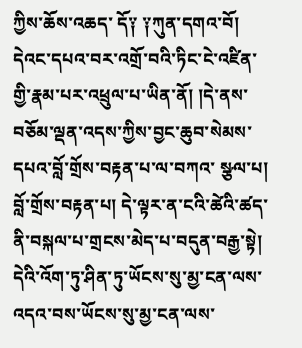ཀྱིས་ཆོས་འཆད་ དོ༑ ༑ཀུན་དགའ་བོ། དེའང་དཔའ་བར་འགྲོ་བའི་ཏིང་ངེ་འཛིན་གྱི་རྣམ་པར་འཕྲུལ་པ་ཡིན་ནོ། །དེ་ནས་བཅོམ་ལྡན་འདས་ཀྱིས་བྱང་ཆུབ་སེམས་དཔའ་བློ་གྲོས་བརྟན་པ་ལ་བཀའ་ སྩལ་པ། བློ་གྲོས་བརྟན་པ། དེ་ལྟར་ན་ངའི་ཚེའི་ཚད་ནི་བསྐལ་པ་གྲངས་མེད་པ་བདུན་བརྒྱ་སྟེ། དེའི་འོག་ཏུ་ཤིན་ཏུ་ཡོངས་སུ་མྱ་ངན་ལས་འདའ་བས་ཡོངས་སུ་མྱ་ངན་ལས་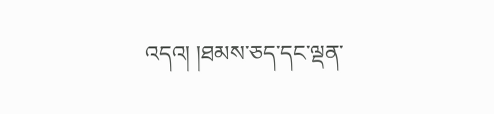འདའ། །ཐམས་ཅད་དང་ལྡན་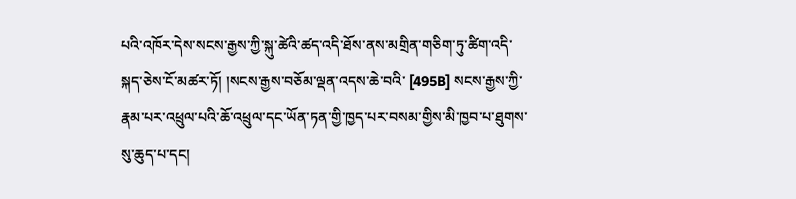པའི་འཁོར་དེས་སངས་རྒྱས་ཀྱི་སྐུ་ཚེའི་ཚད་འདི་ཐོས་ནས་མགྲིན་གཅིག་ཏུ་ཚིག་འདི་སྐད་ཅེས་ངོ་མཚར་ཏོ། །སངས་རྒྱས་བཅོམ་ལྡན་འདས་ཆེ་བའི་ [495B] སངས་རྒྱས་ཀྱི་རྣམ་པར་འཕྲུལ་པའི་ཆོ་འཕྲུལ་དང་ཡོན་ཏན་གྱི་ཁྱད་པར་བསམ་གྱིས་མི་ཁྱབ་པ་ཐུགས་སུ་ཆུད་པ་དང།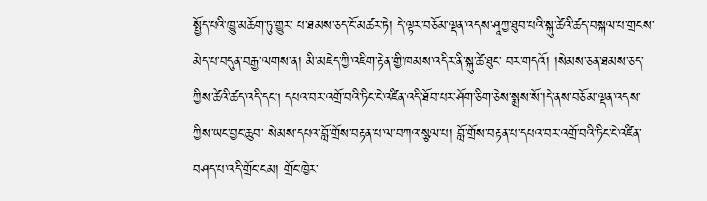སྤྱོད་པའི་ཁྱུ་མཆོག་ཏུ་གྱུར་ པ་ཐམས་ཅད་ངོ་མཚར་ཏེ། དེ་ལྟར་བཅོམ་ལྡན་འདས་ཤཱཀྱ་ཐུབ་པའི་སྐུ་ཚེའི་ཚད་བསྐལ་པ་གྲངས་མེད་པ་བདུན་བརྒྱ་ལགས་ན། མི་མཇེད་ཀྱི་འཇིག་རྟེན་གྱི་ཁམས་འདིར་ནི་སྐུ་ཚེ་ཐུང་ བར་གདའོ། །སེམས་ཅན་ཐམས་ཅད་ཀྱིས་ཚེའི་ཚད་འདི་དང། དཔའ་བར་འགྲོ་བའི་ཏིང་ངེ་འཛིན་འདི་ཐོབ་པར་ཤོག་ཅིག་ཅེས་སྨྲས་སོ་།དེ་ནས་བཅོམ་ལྡན་འདས་ཀྱིས་ཡང་བྱང་ཆུབ་ སེམས་དཔའ་བློ་གྲོས་བརྟན་པ་ལ་བཀའ་སྩལ་པ། བློ་གྲོས་བརྟན་པ་དཔའ་བར་འགྲོ་བའི་ཏིང་ངེ་འཛིན་བཤད་པ་འདི་གྲོང་ངམ། གྲོང་ཁྱེར་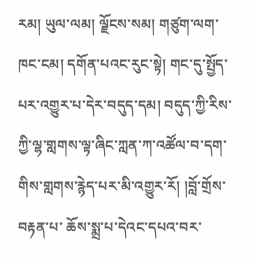རམ། ཡུལ་ལམ། ལྗོངས་སམ། གཙུག་ལག་ ཁང་ངམ། དགོན་པའང་རུང་སྟེ། གང་དུ་སྤྱོད་པར་འགྱུར་པ་དེར་བདུད་དམ། བདུད་ཀྱི་རིས་ཀྱི་ལྷ་གླགས་ལྟ་ཞིང་ཀླན་ཀ་འཚོལ་བ་དག་གིས་གླགས་རྙེད་པར་མི་འགྱུར་རོ། །བློ་གྲོས་བརྟན་པ་ ཆོས་སྨྲ་པ་དེའང་དཔའ་བར་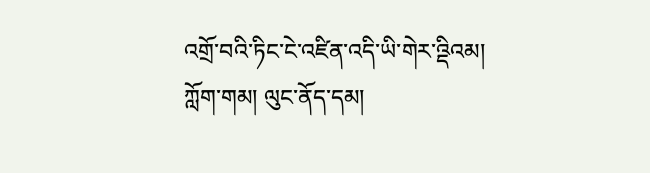འགྲོ་བའི་ཏིང་ངེ་འཛིན་འདི་ཡི་གེར་འྡིའམ། ཀློག་གམ། ལུང་ནོད་དམ།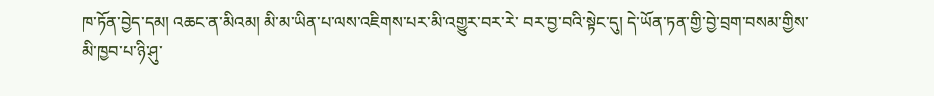ཁ་ཏོན་བྱེད་དམ། འཆང་ན་མིའམ། མི་མ་ཡིན་པ་ལས་འཇིགས་པར་མི་འགྱུར་བར་རེ་ བར་བྱ་བའི་སྟེང་དུ། དེ་ཡོན་ཏན་གྱི་བྱེ་བྲག་བསམ་གྱིས་མི་ཁྱབ་པ་ཉི་ཤུ་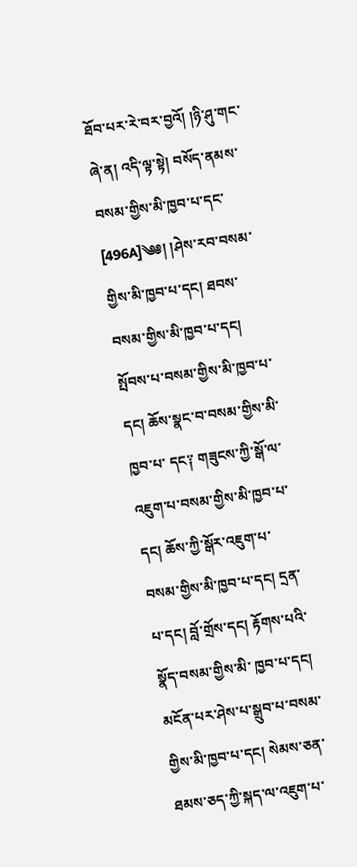ཐོབ་པར་རེ་བར་བྱའོ། །ཉི་ཤུ་གང་ཞེ་ན། འདི་ལྟ་སྟེ། བསོད་ནམས་བསམ་གྱིས་མི་ཁྱབ་པ་དང་ [496A]༄༅། །ཤེས་རབ་བསམ་གྱིས་མི་ཁྱབ་པ་དང། ཐབས་བསམ་གྱིས་མི་ཁྱབ་པ་དང། སྤོབས་པ་བསམ་གྱིས་མི་ཁྱབ་པ་དང། ཆོས་སྣང་བ་བསམ་གྱིས་མི་ཁྱབ་པ་ དང༑ གཟུངས་ཀྱི་སྒོ་ལ་འཇུག་པ་བསམ་གྱིས་མི་ཁྱབ་པ་དང། ཆོས་ཀྱི་སྒོར་འཇུག་པ་བསམ་གྱིས་མི་ཁྱབ་པ་དང། དྲན་པ་དང། བློ་གྲོས་དང། རྟོགས་པའི་སྣོད་བསམ་གྱིས་མི་ ཁྱབ་པ་དང། མངོན་པར་ཤེས་པ་སྒྲུབ་པ་བསམ་གྱིས་མི་ཁྱབ་པ་དང། སེམས་ཅན་ཐམས་ཅད་ཀྱི་སྐད་ལ་འཇུག་པ་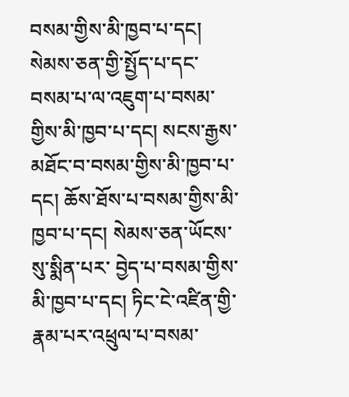བསམ་གྱིས་མི་ཁྱབ་པ་དང། སེམས་ཅན་གྱི་སྤྱོད་པ་དང་ བསམ་པ་ལ་འཇུག་པ་བསམ་གྱིས་མི་ཁྱབ་པ་དང། སངས་རྒྱས་མཐོང་བ་བསམ་གྱིས་མི་ཁྱབ་པ་དང། ཆོས་ཐོས་པ་བསམ་གྱིས་མི་ཁྱབ་པ་དང། སེམས་ཅན་ཡོངས་སུ་སྨིན་པར་ བྱེད་པ་བསམ་གྱིས་མི་ཁྱབ་པ་དང། ཏིང་ངེ་འཛིན་གྱི་རྣམ་པར་འཕྲུལ་པ་བསམ་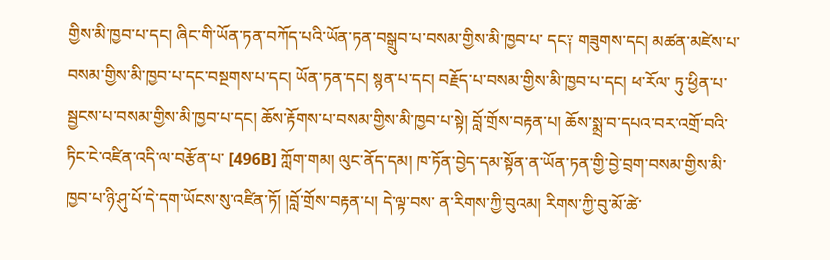གྱིས་མི་ཁྱབ་པ་དང། ཞིང་གི་ཡོན་ཏན་བཀོད་པའི་ཡོན་ཏན་བསྒྲུབ་པ་བསམ་གྱིས་མི་ཁྱབ་པ་ དང༑ གཟུགས་དང། མཚན་མཛེས་པ་བསམ་གྱིས་མི་ཁྱབ་པ་དང་བསྔགས་པ་དང། ཡོན་ཏན་དང། སྙན་པ་དང། བརྗོད་པ་བསམ་གྱིས་མི་ཁྱབ་པ་དང། ཕ་རོལ་ ཏུ་ཕྱིན་པ་སྦྱངས་པ་བསམ་གྱིས་མི་ཁྱབ་པ་དང། ཆོས་རྟོགས་པ་བསམ་གྱིས་མི་ཁྱབ་པ་སྟེ། བློ་གྲོས་བརྟན་པ། ཆོས་སྨྲ་བ་དཔའ་བར་འགྲོ་བའི་ཏིང་ངེ་འཛིན་འདི་ལ་བརྩོན་པ་ [496B] ཀློག་གམ། ལུང་ནོད་དམ། ཁ་ཏོན་བྱེད་དམ་སྟོན་ན་ཡོན་ཏན་གྱི་བྱེ་བྲག་བསམ་གྱིས་མི་ཁྱབ་པ་ཉི་ཤུ་པོ་དེ་དག་ཡོངས་སུ་འཛིན་ཏོ། །བློ་གྲོས་བརྟན་པ། དེ་ལྟ་བས་ ན་རིགས་ཀྱི་བུའམ། རིགས་ཀྱི་བུ་མོ་ཚེ་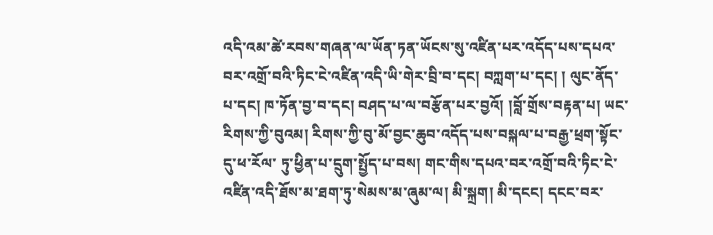འདི་འམ་ཚེ་རབས་གཞན་ལ་ཡོན་ཏན་ཡོངས་སུ་འཛིན་པར་འདོད་པས་དཔའ་བར་འགྲོ་བའི་ཏིང་ངེ་འཛིན་འདི་ཡི་གེར་བྲི་བ་དང། བཀླག་པ་དང། ། ལུང་ནོད་པ་དང། ཁ་ཏོན་བྱ་བ་དང། བཤད་པ་ལ་བརྩོན་པར་བྱའོ། །བློ་གྲོས་བརྟན་པ། ཡང་རིགས་ཀྱི་བུའམ། རིགས་ཀྱི་བུ་མོ་བྱང་ཆུབ་འདོད་པས་བསྐལ་པ་བརྒྱ་ཕྲག་སྟོང་དུ་ཕ་རོལ་ ཏུ་ཕྱིན་པ་དྲུག་སྤྱོད་པ་བས། གང་གིས་དཔའ་བར་འགྲོ་བའི་ཏིང་ངེ་འཛིན་འདི་ཐོས་མ་ཐག་ཏུ་སེམས་མ་ཞུམ་ལ། མི་སྐྲག། མི་དངང། དངང་བར་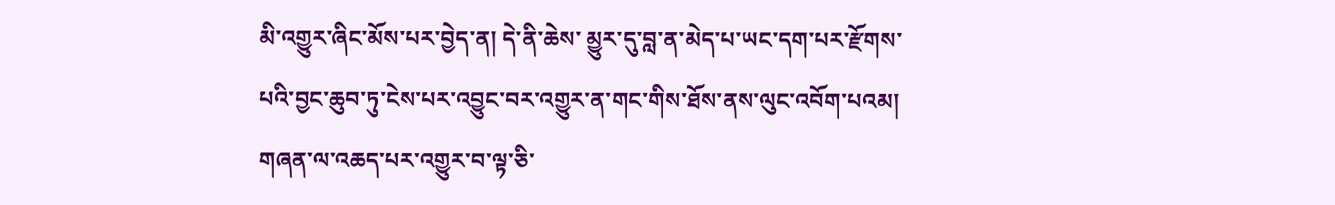མི་འགྱུར་ཞིང་མོས་པར་བྱེད་ན། དེ་ནི་ཆེས་ མྱུར་དུ་བླ་ན་མེད་པ་ཡང་དག་པར་རྫོགས་པའི་བྱང་ཆུབ་ཏུ་ངེས་པར་འབྱུང་བར་འགྱུར་ན་གང་གིས་ཐོས་ནས་ལུང་འབོག་པའམ། གཞན་ལ་འཆད་པར་འགྱུར་བ་ལྟ་ཅི་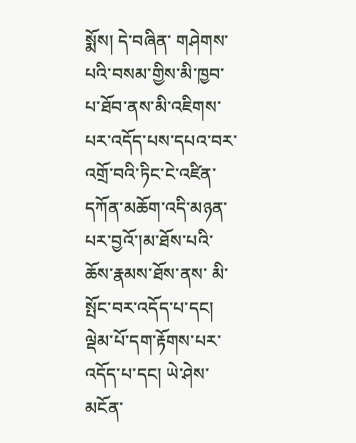སྨོས། དེ་བཞིན་ གཤེགས་པའི་བསམ་གྱིས་མི་ཁྱབ་པ་ཐོབ་ནས་མི་འཇིགས་པར་འདོད་པས་དཔའ་བར་འགྲོ་བའི་ཏིང་ངེ་འཛིན་དཀོན་མཆོག་འདི་མཉན་པར་བྱའོ་།མ་ཐོས་པའི་ཆོས་རྣམས་ཐོས་ནས་ མི་སྤོང་བར་འདོད་པ་དང། ལྡེམ་པོ་དག་རྟོགས་པར་འདོད་པ་དང། ཡེ་ཤེས་མངོན་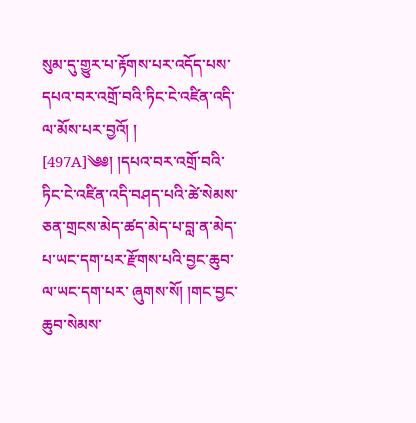སུམ་དུ་གྱུར་པ་རྟོགས་པར་འདོད་པས་དཔའ་བར་འགྲོ་བའི་ཏིང་ངེ་འཛིན་འདི་ལ་མོས་པར་བྱའོ། ། [497A]༄༅། །དཔའ་བར་འགྲོ་བའི་ཏིང་ངེ་འཛིན་འདི་བཤད་པའི་ཚེ་སེམས་ཅན་གྲངས་མེད་ཚད་མེད་པ་བླ་ན་མེད་པ་ཡང་དག་པར་རྫོགས་པའི་བྱང་ཆུབ་ལ་ཡང་དག་པར་ ཞུགས་སོ། །གང་བྱང་ཆུབ་སེམས་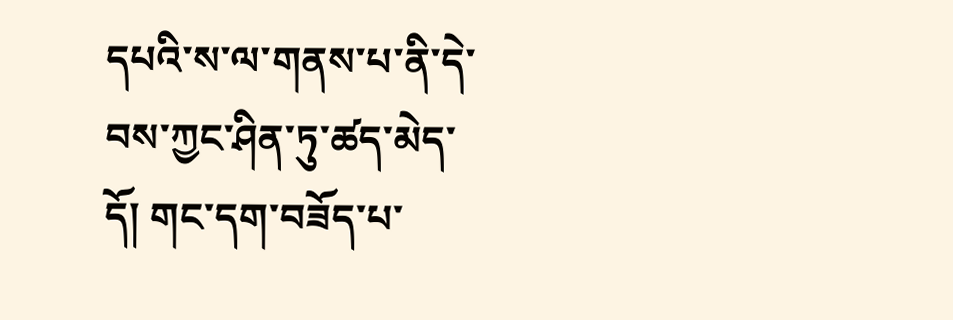དཔའི་ས་ལ་གནས་པ་ནི་དེ་བས་ཀྱང་ཤིན་ཏུ་ཚད་མེད་དོ། གང་དག་བཟོད་པ་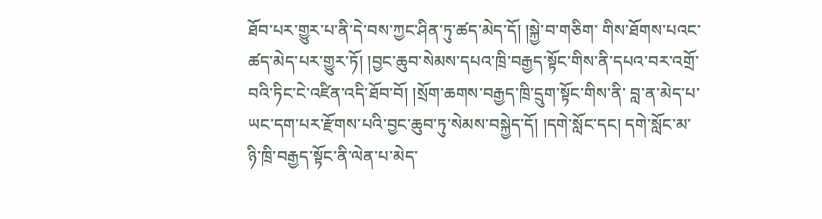ཐོབ་པར་གྱུར་པ་ནི་དེ་བས་ཀྱང་ཤིན་ཏུ་ཚད་མེད་དོ། །སྐྱེ་བ་གཅིག་ གིས་ཐོགས་པའང་ཚད་མེད་པར་གྱུར་ཏོ། །བྱང་ཆུབ་སེམས་དཔའ་ཁྲི་བརྒྱད་སྟོང་གིས་ནི་དཔའ་བར་འགྲོ་བའི་ཏིང་ངེ་འཛིན་འདི་ཐོབ་བོ། །སྲོག་ཆགས་བརྒྱད་ཁྲི་དྲུག་སྟོང་གིས་ནི་ བླ་ན་མེད་པ་ཡང་དག་པར་རྫོགས་པའི་བྱང་ཆུབ་ཏུ་སེམས་བསྐྱེད་དོ། །དགེ་སློང་དང། དགེ་སློང་མ་ཉི་ཁྲི་བརྒྱད་སྟོང་ནི་ལེན་པ་མེད་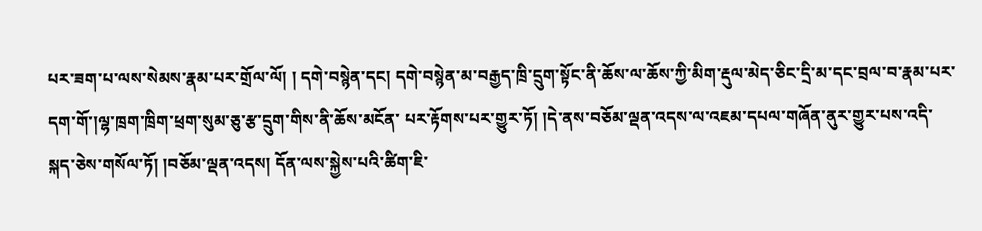པར་ཟག་པ་ལས་སེམས་རྣམ་པར་གྲོལ་ལོ། ། དགེ་བསྙེན་དང། དགེ་བསྙེན་མ་བརྒྱད་ཁྲི་དྲུག་སྟོང་ནི་ཆོས་ལ་ཆོས་ཀྱི་མིག་རྡུལ་མེད་ཅིང་དྲི་མ་དང་བྲལ་བ་རྣམ་པར་དག་གོ་།ལྷ་ཁྲག་ཁྲིག་ཕྲག་སུམ་ཅུ་རྩ་དྲུག་གིས་ནི་ཆོས་མངོན་ པར་རྟོགས་པར་གྱུར་ཏོ། །དེ་ནས་བཅོམ་ལྡན་འདས་ལ་འཇམ་དཔལ་གཞོན་ནུར་གྱུར་པས་འདི་སྐད་ཅེས་གསོལ་ཏོ། །བཅོམ་ལྡན་འདས། དོན་ལས་སྐྱེས་པའི་ཚིག་ཇི་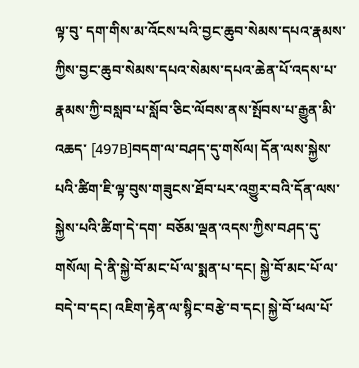ལྟ་བུ་ དག་གིས་མ་འོངས་པའི་བྱང་ཆུབ་སེམས་དཔའ་རྣམས་ཀྱིས་བྱང་ཆུབ་སེམས་དཔའ་སེམས་དཔའ་ཆེན་པོ་འདས་པ་རྣམས་ཀྱི་བསླབ་པ་སློབ་ཅིང་ལོབས་ནས་སྤོབས་པ་རྒྱུན་མི་འཆད་ [497B]བདག་ལ་བཤད་དུ་གསོལ། དོན་ལས་སྐྱེས་པའི་ཚིག་ཇི་ལྟ་བུས་གཟུངས་ཐོབ་པར་འགྱུར་བའི་དོན་ལས་སྐྱེས་པའི་ཚིག་དེ་དག་ བཅོམ་ལྡན་འདས་ཀྱིས་བཤད་དུ་གསོལ། དེ་ནི་སྐྱེ་བོ་མང་པོ་ལ་སྨན་པ་དང། སྐྱེ་བོ་མང་པོ་ལ་བདེ་བ་དང། འཇིག་རྟེན་ལ་སྙིང་བརྩེ་བ་དང། སྐྱེ་བོ་ཕལ་པོ་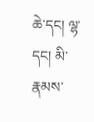ཆེ་དང། ལྷ་དང། མི་རྣམས་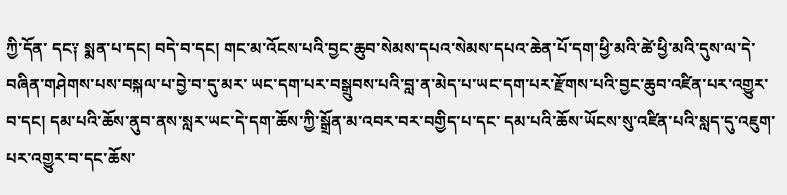ཀྱི་དོན་ དང༑ སྨན་པ་དང། བདེ་བ་དང། གང་མ་འོངས་པའི་བྱང་ཆུབ་སེམས་དཔའ་སེམས་དཔའ་ཆེན་པོ་དག་ཕྱི་མའི་ཚེ་ཕྱི་མའི་དུས་ལ་དེ་བཞིན་གཤེགས་པས་བསྐལ་པ་བྱེ་བ་དུ་མར་ ཡང་དག་པར་བསྒྲུབས་པའི་བླ་ན་མེད་པ་ཡང་དག་པར་རྫོགས་པའི་བྱང་ཆུབ་འཛིན་པར་འགྱུར་བ་དང། དམ་པའི་ཆོས་ནུབ་ནས་སླར་ཡང་དེ་དག་ཆོས་ཀྱི་སྒྲོན་མ་འབར་བར་བགྱིད་པ་དང་ དམ་པའི་ཆོས་ཡོངས་སུ་འཛིན་པའི་སླད་དུ་འཇུག་པར་འགྱུར་བ་དང་ཆོས་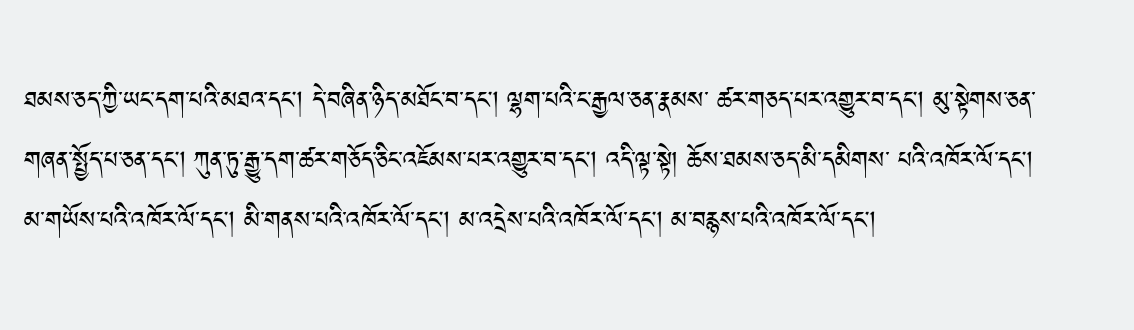ཐམས་ཅད་ཀྱི་ཡང་དག་པའི་མཐའ་དང། དེ་བཞིན་ཉིད་མཐོང་བ་དང། ལྷག་པའི་ང་རྒྱལ་ཅན་རྣམས་ ཚར་གཅད་པར་འགྱུར་བ་དང། མུ་སྟེགས་ཅན་གཞན་སྤྱོད་པ་ཅན་དང། ཀུན་ཏུ་རྒྱུ་དག་ཚར་གཅོད་ཅིང་འཇོམས་པར་འགྱུར་བ་དང། འདི་ལྟ་སྟེ། ཆོས་ཐམས་ཅད་མི་དམིགས་ པའི་འཁོར་ལོ་དང། མ་གཡོས་པའི་འཁོར་ལོ་དང། མི་གནས་པའི་འཁོར་ལོ་དང། མ་འདྲེས་པའི་འཁོར་ལོ་དང། མ་བརྙས་པའི་འཁོར་ལོ་དང།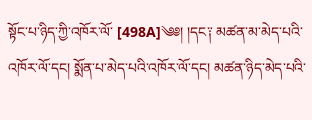སྟོང་པ་ཉིད་ཀྱི་འཁོར་ལོ་ [498A]༄༅། །དང༑ མཚན་མ་མེད་པའི་འཁོར་ལོ་དང། སྨོན་པ་མེད་པའི་འཁོར་ལོ་དང། མཚན་ཉིད་མེད་པའི་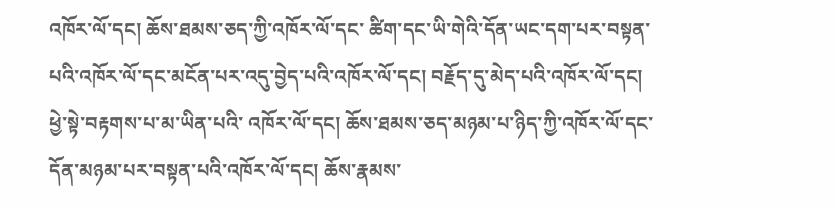འཁོར་ལོ་དང། ཆོས་ཐམས་ཅད་ཀྱི་འཁོར་ལོ་དང་ ཚིག་དང་ཡི་གེའི་དོན་ཡང་དག་པར་བསྟན་པའི་འཁོར་ལོ་དང་མངོན་པར་འདུ་བྱེད་པའི་འཁོར་ལོ་དང། བརྗོད་དུ་མེད་པའི་འཁོར་ལོ་དང། ཕྱེ་སྟེ་བརྟགས་པ་མ་ཡིན་པའི་ འཁོར་ལོ་དང། ཆོས་ཐམས་ཅད་མཉམ་པ་ཉིད་ཀྱི་འཁོར་ལོ་དང་དོན་མཉམ་པར་བསྟན་པའི་འཁོར་ལོ་དང། ཆོས་རྣམས་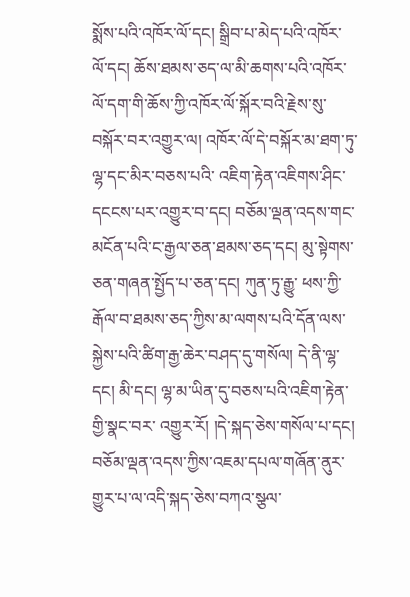སྨོས་པའི་འཁོར་ལོ་དང། སྒྲིབ་པ་མེད་པའི་འཁོར་ ལོ་དང། ཆོས་ཐམས་ཅད་ལ་མི་ཆགས་པའི་འཁོར་ལོ་དག་གི་ཆོས་ཀྱི་འཁོར་ལོ་སྐོར་བའི་རྗེས་སུ་བསྐོར་བར་འགྱུར་ལ། འཁོར་ལོ་དེ་བསྐོར་མ་ཐག་ཏུ་ལྷ་དང་མིར་བཅས་པའི་ འཇིག་རྟེན་འཇིགས་ཤིང་དངངས་པར་འགྱུར་བ་དང། བཅོམ་ལྡན་འདས་གང་མངོན་པའི་ང་རྒྱལ་ཅན་ཐམས་ཅད་དང། མུ་སྟེགས་ཅན་གཞན་སྤྱོད་པ་ཅན་དང། ཀུན་ཏུ་རྒྱུ་ ཕས་ཀྱི་རྒོལ་བ་ཐམས་ཅད་ཀྱིས་མ་ལགས་པའི་དོན་ལས་སྐྱེས་པའི་ཚིག་རྒྱ་ཆེར་བཤད་དུ་གསོལ། དེ་ནི་ལྷ་དང། མི་དང། ལྷ་མ་ཡིན་དུ་བཅས་པའི་འཇིག་རྟེན་གྱི་སྣང་བར་ འགྱུར་རོ། །དེ་སྐད་ཅེས་གསོལ་པ་དང། བཅོམ་ལྡན་འདས་ཀྱིས་འཇམ་དཔལ་གཞོན་ནུར་གྱུར་པ་ལ་འདི་སྐད་ཅེས་བཀའ་སྩལ་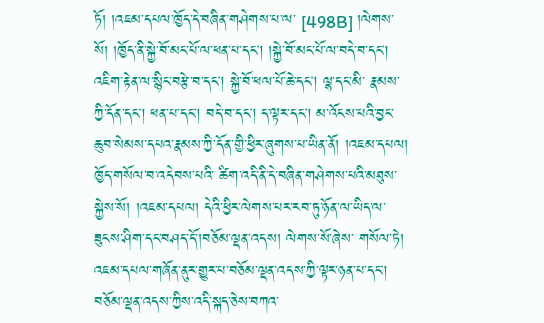ཏོ། །འཇམ་དཔལ་ཁྱོད་དེ་བཞིན་གཤེགས་པ་ལ་ [498B] །ལེགས་སོ། །ཁྱོད་ནི་སྐྱེ་བོ་མང་པོ་ལ་ཕན་པ་དང། །སྐྱེ་བོ་མང་པོ་ལ་བདེ་བ་དང། འཇིག་རྟེན་ལ་སྙིང་བརྩེ་བ་དང། སྐྱེ་བོ་ཕལ་པོ་ཆེ་དང། ལྷ་དང་མི་ རྣམས་ཀྱི་དོན་དང། ཕན་པ་དང། བདེ་བ་དང། ད་ལྟར་དང། མ་འོངས་པའི་བྱང་ཆུབ་སེམས་དཔའ་རྣམས་ཀྱི་དོན་གྱི་ཕྱིར་ཞུགས་པ་ཡིན་ནོ། །འཇམ་དཔལ། ཁྱོད་གསོལ་བ་འདེབས་པའི་ ཚིག་འདི་ནི་དེ་བཞིན་གཤེགས་པའི་མཐུས་སྐྱེས་སོ། །འཇམ་དཔལ། དེའི་ཕྱིར་ལེགས་པར་རབ་ཏུ་ཉོན་ལ་ཡིད་ལ་ཟུངས་ཤིག་དང་བཤད་དོ་།བཅོམ་ལྡན་འདས། ལེགས་སོ་ཞེས་ གསོལ་ཏེ། འཇམ་དཔལ་གཞོན་ནུར་གྱུར་པ་བཅོམ་ལྡན་འདས་ཀྱི་ལྟར་ཉན་པ་དང། བཅོམ་ལྡན་འདས་ཀྱིས་འདི་སྐད་ཅེས་བཀའ་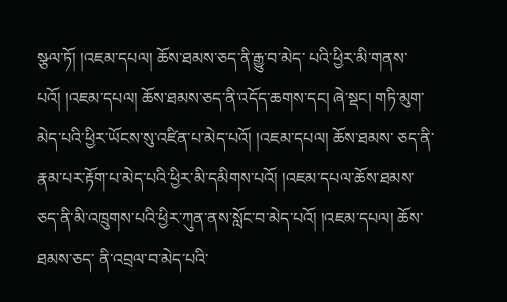སྩལ་ཏོ། །འཇམ་དཔལ། ཆོས་ཐམས་ཅད་ནི་རྒྱུ་བ་མེད་ པའི་ཕྱིར་མི་གནས་པའོ། །འཇམ་དཔལ། ཆོས་ཐམས་ཅད་ནི་འདོད་ཆགས་དང། ཞེ་སྡང། གཏི་མུག་མེད་པའི་ཕྱིར་ཡོངས་སུ་འཛིན་པ་མེད་པའོ། །འཇམ་དཔལ། ཆོས་ཐམས་ ཅད་ནི་རྣམ་པར་རྟོག་པ་མེད་པའི་ཕྱིར་མི་དམིགས་པའོ། །འཇམ་དཔལ་ཆོས་ཐམས་ཅད་ནི་མི་འཁྲུགས་པའི་ཕྱིར་ཀུན་ནས་སློང་བ་མེད་པའོ། །འཇམ་དཔལ། ཆོས་ཐམས་ཅད་ ནི་འབྲལ་བ་མེད་པའི་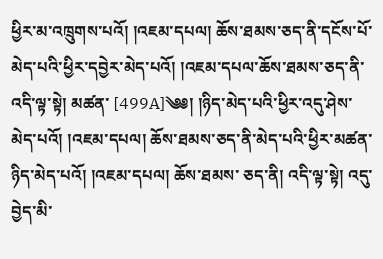ཕྱིར་མ་འཁྲུགས་པའོ། །འཇམ་དཔལ། ཆོས་ཐམས་ཅད་ནི་དངོས་པོ་མེད་པའི་ཕྱིར་དབྱེར་མེད་པའོ། །འཇམ་དཔལ་ཆོས་ཐམས་ཅད་ནི་འདི་ལྟ་སྟེ། མཚན་ [499A]༄༅། །ཉིད་མེད་པའི་ཕྱིར་འདུ་ཤེས་མེད་པའོ། །འཇམ་དཔལ། ཆོས་ཐམས་ཅད་ནི་མེད་པའི་ཕྱིར་མཚན་ཉིད་མེད་པའོ། །འཇམ་དཔལ། ཆོས་ཐམས་ ཅད་ནི། འདི་ལྟ་སྟེ། འདུ་བྱེད་མི་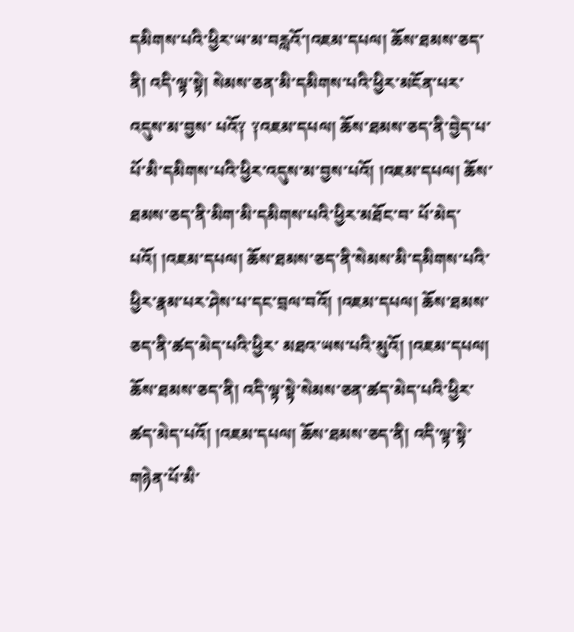དམིགས་པའི་ཕྱིར་ཡ་མ་བརླའོ་།འཇམ་དཔལ། ཆོས་ཐམས་ཅད་ནི། འདི་ལྟ་སྟེ། སེམས་ཅན་མི་དམིགས་པའི་ཕྱིར་མངོན་པར་འདུས་མ་བྱས་ པའོ༑ ༑འཇམ་དཔལ། ཆོས་ཐམས་ཅད་ནི་བྱེད་པ་པོ་མི་དམིགས་པའི་ཕྱིར་འདུས་མ་བྱས་པའོ། །འཇམ་དཔལ། ཆོས་ཐམས་ཅད་ནི་མིག་མི་དམིགས་པའི་ཕྱིར་མཐོང་བ་ པོ་མེད་པའོ། །འཇམ་དཔལ། ཆོས་ཐམས་ཅད་ནི་སེམས་མི་དམིགས་པའི་ཕྱིར་རྣམ་པར་ཤེས་པ་དང་བྲལ་བའོ། །འཇམ་དཔལ། ཆོས་ཐམས་ཅད་ནི་ཚད་མེད་པའི་ཕྱིར་ མཐའ་ཡས་པའི་མུའོ། །འཇམ་དཔལ། ཆོས་ཐམས་ཅད་ནི། འདི་ལྟ་སྟེ་སེམས་ཅན་ཚད་མེད་པའི་ཕྱིར་ཚད་མེད་པའོ། །འཇམ་དཔལ། ཆོས་ཐམས་ཅད་ནི། འདི་ལྟ་སྟེ་ གཉེན་པོ་མི་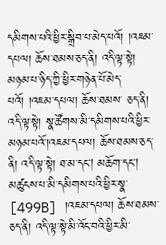དམིགས་པའི་ཕྱིར་སྒྲིབ་པ་མེད་པའོ། །འཇམ་དཔལ། ཆོས་ཐམས་ཅད་ནི། འདི་ལྟ་སྟེ། མཉམ་པ་ཉིད་ཀྱི་ཕྱིར་གཉེན་པོ་མེད་པའོ། །འཇམ་དཔལ། ཆོས་ཐམས་ ཅད་ནི། འདི་ལྟ་སྟེ། སྣ་ཚོགས་མི་དམིགས་པའི་ཕྱིར་མཉམ་པའོ་།འཇམ་དཔལ། ཆོས་ཐམས་ཅད་ནི། འདི་ལྟ་སྟེ། ཐ་མ་དང། མཆོག་དང། མཚུངས་པ་མི་དམིགས་པའི་ཕྱིར་སྣ་ [499B] །འཇམ་དཔལ། ཆོས་ཐམས་ཅད་ནི། འདི་ལྟ་སྟེ་མི་འོང་བའི་ཕྱིར་མི་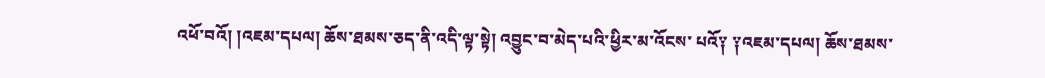འཕོ་བའོ། །འཇམ་དཔལ། ཆོས་ཐམས་ཅད་ནི་འདི་ལྟ་སྟེ། འབྱུང་བ་མེད་པའི་ཕྱིར་མ་འོངས་ པའོ༑ ༑འཇམ་དཔལ། ཆོས་ཐམས་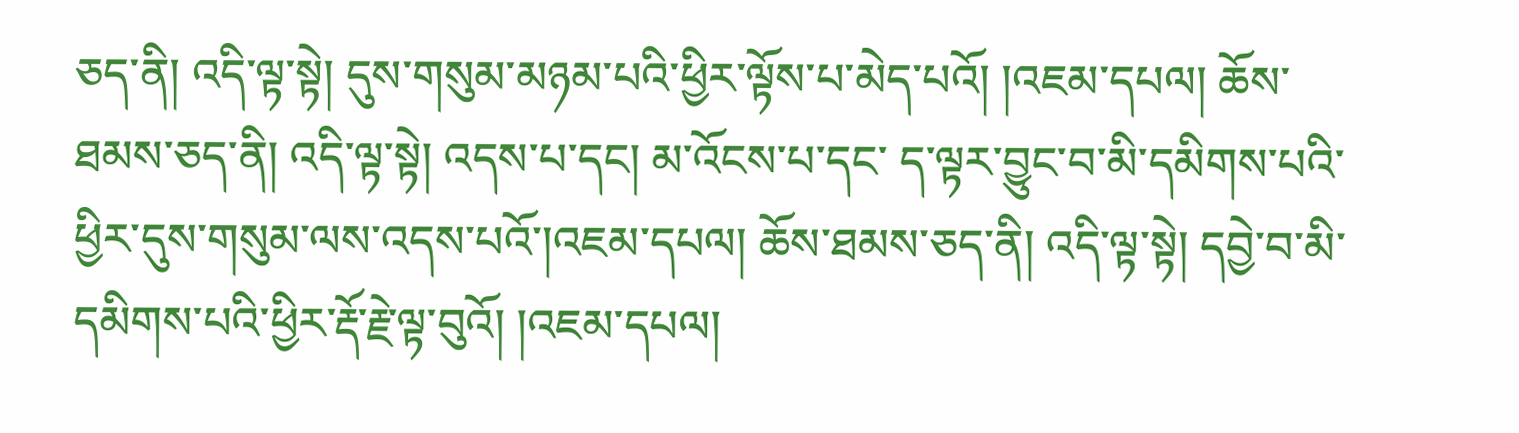ཅད་ནི། འདི་ལྟ་སྟེ། དུས་གསུམ་མཉམ་པའི་ཕྱིར་ལྟོས་པ་མེད་པའོ། །འཇམ་དཔལ། ཆོས་ཐམས་ཅད་ནི། འདི་ལྟ་སྟེ། འདས་པ་དང། མ་འོངས་པ་དང་ ད་ལྟར་བྱུང་བ་མི་དམིགས་པའི་ཕྱིར་དུས་གསུམ་ལས་འདས་པའོ་།འཇམ་དཔལ། ཆོས་ཐམས་ཅད་ནི། འདི་ལྟ་སྟེ། དབྱེ་བ་མི་དམིགས་པའི་ཕྱིར་རྡོ་རྗེ་ལྟ་བུའོ། །འཇམ་དཔལ།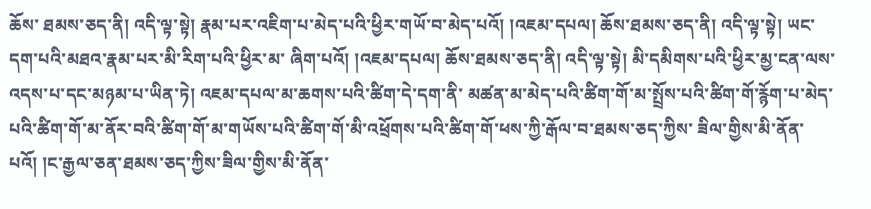ཆོས་ ཐམས་ཅད་ནི། འདི་ལྟ་སྟེ། རྣམ་པར་འཇིག་པ་མེད་པའི་ཕྱིར་གཡོ་བ་མེད་པའོ། །འཇམ་དཔལ། ཆོས་ཐམས་ཅད་ནི། འདི་ལྟ་སྟེ། ཡང་དག་པའི་མཐའ་རྣམ་པར་མི་རིག་པའི་ཕྱིར་མ་ ཞིག་པའོ། །འཇམ་དཔལ། ཆོས་ཐམས་ཅད་ནི། འདི་ལྟ་སྟེ། མི་དམིགས་པའི་ཕྱིར་མྱ་ངན་ལས་འདས་པ་དང་མཉམ་པ་ཡིན་ཏེ། འཇམ་དཔལ་མ་ཆགས་པའི་ཚིག་དེ་དག་ནི་ མཚན་མ་མེད་པའི་ཚིག་གོ་མ་སྤྲོས་པའི་ཚིག་གོ་རྙོག་པ་མེད་པའི་ཚིག་གོ་མ་ནོར་བའི་ཚིག་གོ་མ་གཡོས་པའི་ཚིག་གོ་མི་འཕྲོགས་པའི་ཚིག་གོ་ཕས་ཀྱི་རྒོལ་བ་ཐམས་ཅད་ཀྱིས་ ཟིལ་གྱིས་མི་ནོན་པའོ། །ང་རྒྱལ་ཅན་ཐམས་ཅད་ཀྱིས་ཟིལ་གྱིས་མི་ནོན་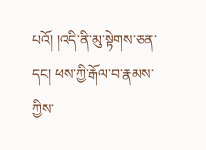པའོ། །འདི་ནི་མུ་སྟེགས་ཅན་དང། ཕས་ཀྱི་རྒོལ་བ་རྣམས་ཀྱིས་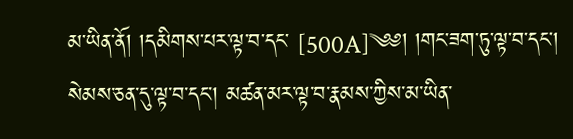མ་ཡིན་ནོ། །དམིགས་པར་ལྟ་བ་དང་ [500A]༄༅། །གང་ཟག་ཏུ་ལྟ་བ་དང། སེམས་ཅན་དུ་ལྟ་བ་དང། མཚན་མར་ལྟ་བ་རྣམས་ཀྱིས་མ་ཡིན་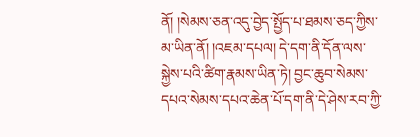ནོ། །སེམས་ཅན་འདུ་བྱེད་སྤྱོད་པ་ཐམས་ཅད་ཀྱིས་ མ་ཡིན་ནོ། །འཇམ་དཔལ། དེ་དག་ནི་དོན་ལས་སྐྱེས་པའི་ཚིག་རྣམས་ཡིན་ཏེ། བྱང་ཆུབ་སེམས་དཔའ་སེམས་དཔའ་ཆེན་པོ་དག་ནི་དེ་ཤེས་རབ་ཀྱི་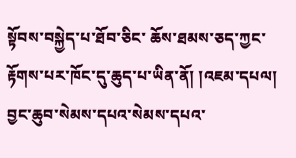སྟོབས་བསྐྱེད་པ་ཐོབ་ཅིང་ ཆོས་ཐམས་ཅད་ཀྱང་རྟོགས་པར་ཁོང་དུ་ཆུད་པ་ཡིན་ནོ། །འཇམ་དཔལ། བྱང་ཆུབ་སེམས་དཔའ་སེམས་དཔའ་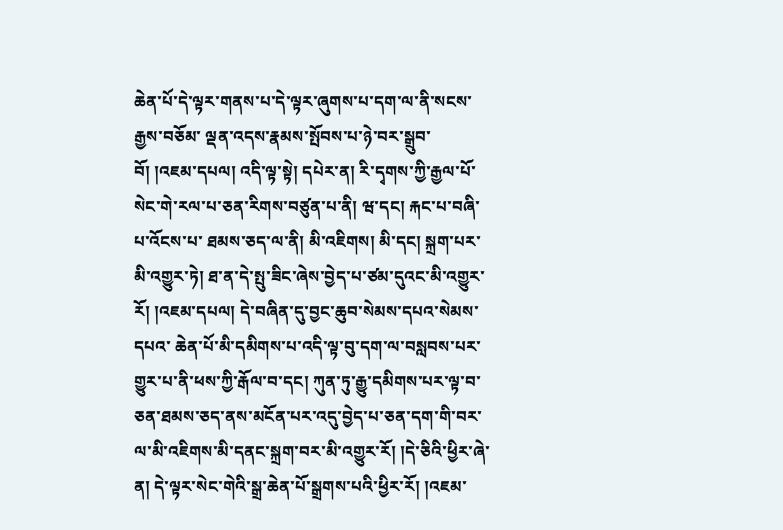ཆེན་པོ་དེ་ལྟར་གནས་པ་དེ་ལྟར་ཞུགས་པ་དག་ལ་ནི་སངས་རྒྱས་བཅོམ་ ལྡན་འདས་རྣམས་སྤོབས་པ་ཉེ་བར་སྒྲུབ་བོ། །འཇམ་དཔལ། འདི་ལྟ་སྟེ། དཔེར་ན། རི་དྭགས་ཀྱི་རྒྱལ་པོ་སེང་གེ་རལ་པ་ཅན་རིགས་བཙུན་པ་ནི། ཝ་དང། རྐང་པ་བཞི་པ་འོངས་པ་ ཐམས་ཅད་ལ་ནི། མི་འཇིགས། མི་དང། སྐྲག་པར་མི་འགྱུར་ཏེ། ཐ་ན་དེ་སྤུ་ཟིང་ཞེས་བྱེད་པ་ཙམ་དུའང་མི་འགྱུར་རོ། །འཇམ་དཔལ། དེ་བཞིན་དུ་བྱང་ཆུབ་སེམས་དཔའ་སེམས་དཔའ་ ཆེན་པོ་མི་དམིགས་པ་འདི་ལྟ་བུ་དག་ལ་བསླབས་པར་གྱུར་པ་ནི་ཕས་ཀྱི་རྒོལ་བ་དང། ཀུན་ཏུ་རྒྱུ་དམིགས་པར་ལྟ་བ་ཅན་ཐམས་ཅད་ནས་མངོན་པར་འདུ་བྱེད་པ་ཅན་དག་གི་བར་ ལ་མི་འཇིགས་མི་དནང་སྐྲག་བར་མི་འགྱུར་རོ། །དེ་ཅིའི་ཕྱིར་ཞེ་ན། དེ་ལྟར་སེང་གེའི་སྒྲ་ཆེན་པོ་སྒྲགས་པའི་ཕྱིར་རོ། །འཇམ་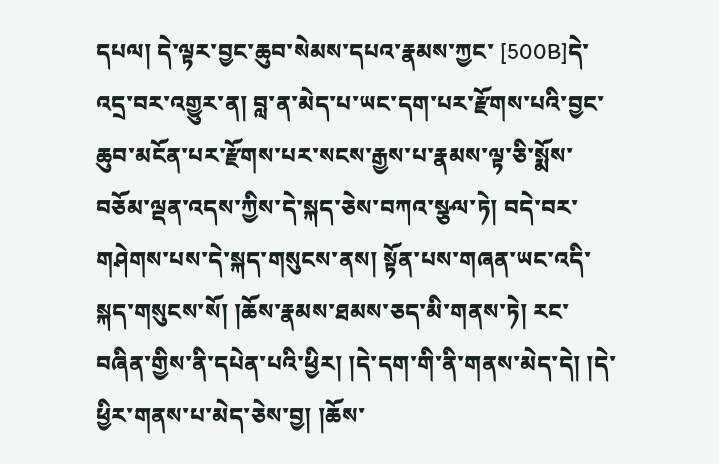དཔལ། དེ་ལྟར་བྱང་ཆུབ་སེམས་དཔའ་རྣམས་ཀྱང་ [500B]དེ་འདྲ་བར་འགྱུར་ན། བླ་ན་མེད་པ་ཡང་དག་པར་རྫོགས་པའི་བྱང་ཆུབ་མངོན་པར་རྫོགས་པར་སངས་རྒྱས་པ་རྣམས་ལྟ་ཅི་སྨོས་ བཅོམ་ལྡན་འདས་ཀྱིས་དེ་སྐད་ཅེས་བཀའ་སྩལ་ཏེ། བདེ་བར་གཤེགས་པས་དེ་སྐད་གསུངས་ནས། སྟོན་པས་གཞན་ཡང་འདི་སྐད་གསུངས་སོ། །ཆོས་རྣམས་ཐམས་ཅད་མི་གནས་ཏེ། རང་ བཞིན་གྱིས་ནི་དཔེན་པའི་ཕྱིར། །དེ་དག་གི་ནི་གནས་མེད་དེ། །དེ་ཕྱིར་གནས་པ་མེད་ཅེས་བྱ། །ཆོས་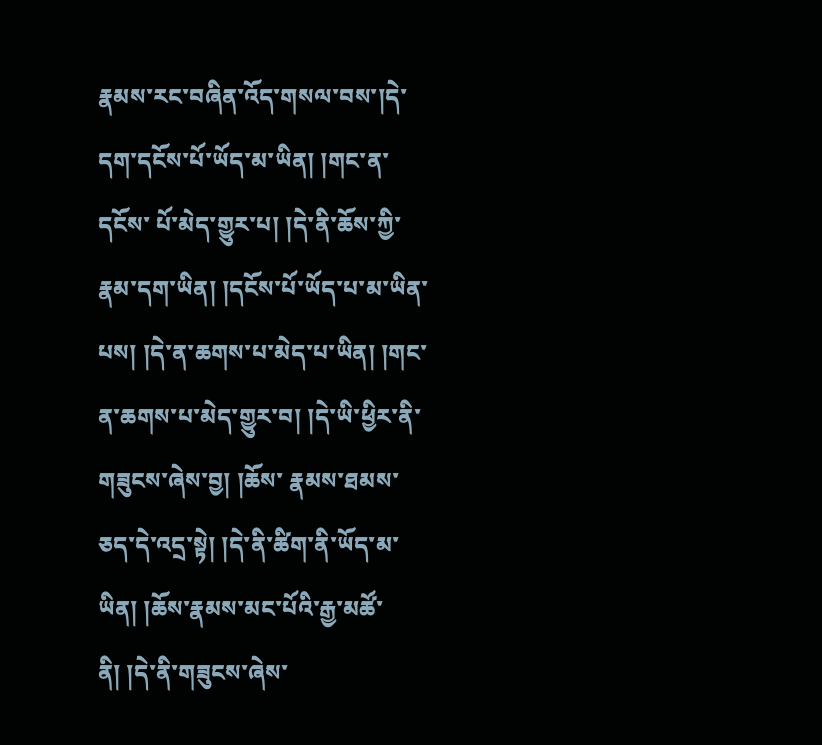རྣམས་རང་བཞིན་འོད་གསལ་བས་།དེ་དག་དངོས་པོ་ཡོད་མ་ཡིན། །གང་ན་དངོས་ པོ་མེད་གྱུར་པ། །དེ་ནི་ཆོས་ཀྱི་རྣམ་དག་ཡིན། །དངོས་པོ་ཡོད་པ་མ་ཡིན་པས། །དེ་ན་ཆགས་པ་མེད་པ་ཡིན། །གང་ན་ཆགས་པ་མེད་གྱུར་བ། །དེ་ཡི་ཕྱིར་ནི་གཟུངས་ཞེས་བྱ། །ཆོས་ རྣམས་ཐམས་ཅད་དེ་འདྲ་སྟེ། །དེ་ནི་ཚིག་ནི་ཡོད་མ་ཡིན། །ཆོས་རྣམས་མང་པོའི་རྒྱ་མཚོ་ནི། །དེ་ནི་གཟུངས་ཞེས་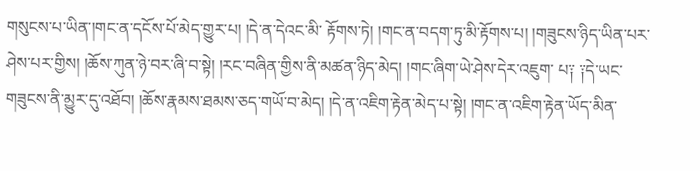གསུངས་པ་ཡིན་།གང་ན་དངོས་པོ་མེད་གྱུར་པ། །དེ་ན་དེའང་མི་ རྟོགས་ཏེ། །གང་ན་བདག་ཏུ་མི་རྟོགས་པ། །གཟུངས་ཉིད་ཡིན་པར་ཤེས་པར་གྱིས། །ཆོས་ཀུན་ཉེ་བར་ཞི་བ་སྟེ། །རང་བཞིན་གྱིས་ནི་མཚན་ཉིད་མེད། །གང་ཞིག་ཡེ་ཤེས་དེར་འཇུག་ པ༑ ༑དེ་ཡང་གཟུངས་ནི་མྱུར་དུ་འཐོབ། །ཆོས་རྣམས་ཐམས་ཅད་གཡོ་བ་མེད། །དེ་ན་འཇིག་རྟེན་མེད་པ་སྟེ། །གང་ན་འཇིག་རྟེན་ཡོད་མིན་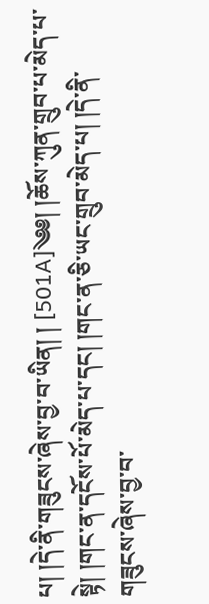པ། །དེ་ནི་གཟུངས་ཞེས་བྱ་བ་ཡིན། ། [501A]༄༅། །ཆོས་ཀུན་གྲུབ་པ་མེད་པ་སྟེ། །གང་ན་དངོས་པོ་མེད་པ་དང། །གང་ན་ཅི་ཡང་གྲུབ་མེད་པ། །དེ་ནི་གཟུངས་ཞེས་བྱ་བ་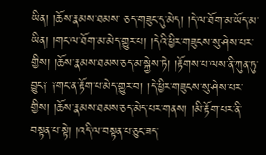ཡིན། །ཆོས་རྣམས་ཐམས་ ཅད་གཟུང་དུ་མེད། །དེ་ལ་ཐོག་མ་ཡོད་མ་ཡིན། །གང་ལ་ཐོག་མ་མེད་གྱུར་པ། །དེའི་ཕྱིར་གཟུངས་སུ་ཤེས་པར་གྱིས། །ཆོས་རྣམས་ཐམས་ཅད་མ་སྐྱེས་ཏེ། །རྟོགས་པ་ལས་ནི་ཀུན་ཏུ་ བྱུང༑ ༑གང་ན་རྟོག་པ་མེད་གྱུར་བ། །དེ་ཕྱིར་གཟུངས་སུ་ཤེས་པར་གྱིས། །ཆོས་རྣམས་ཐམས་ཅད་མེད་པར་གནས། །མི་རྟོག་པར་ནི་བསྟན་པ་སྟེ། །འདི་ལ་བསྟན་པ་ཅུང་ཟད་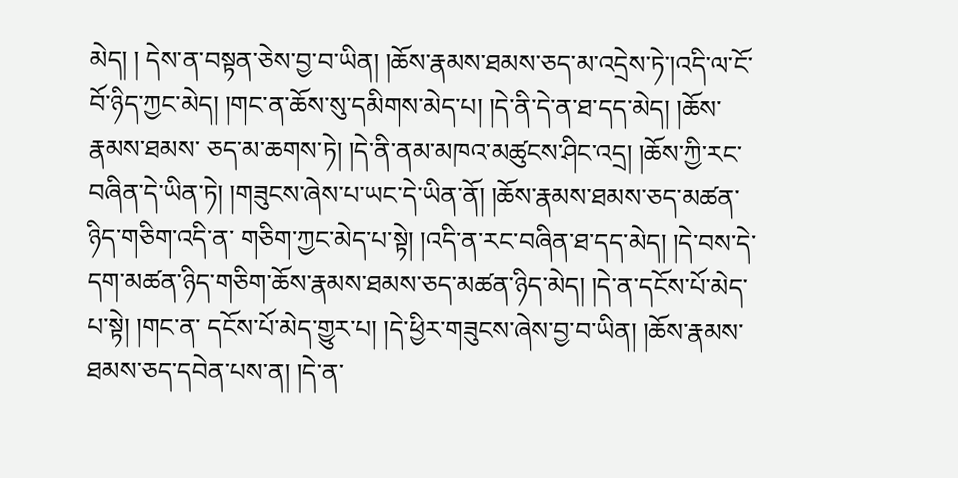མེད། ། དེས་ན་བསྟན་ཅེས་བྱ་བ་ཡིན། །ཆོས་རྣམས་ཐམས་ཅད་མ་འདྲེས་ཏེ་།འདི་ལ་ངོ་བོ་ཉིད་ཀྱང་མེད། །གང་ན་ཆོས་སུ་དམིགས་མེད་པ། །དེ་ནི་དེ་ན་ཐ་དད་མེད། །ཆོས་རྣམས་ཐམས་ ཅད་མ་ཆགས་ཏེ། །དེ་ནི་ནམ་མཁའ་མཚུངས་ཤིང་འདྲ། །ཆོས་ཀྱི་རང་བཞིན་དེ་ཡིན་ཏེ། །གཟུངས་ཞེས་པ་ཡང་དེ་ཡིན་ནོ། །ཆོས་རྣམས་ཐམས་ཅད་མཚན་ཉིད་གཅིག་འདི་ན་ གཅིག་ཀྱང་མེད་པ་སྟེ། །འདི་ན་རང་བཞིན་ཐ་དད་མེད། །དེ་བས་དེ་དག་མཚན་ཉིད་གཅིག་ཆོས་རྣམས་ཐམས་ཅད་མཚན་ཉིད་མེད། །དེ་ན་དངོས་པོ་མེད་པ་སྟེ། །གང་ན་ དངོས་པོ་མེད་གྱུར་པ། །དེ་ཕྱིར་གཟུངས་ཞེས་བྱ་བ་ཡིན། །ཆོས་རྣམས་ཐམས་ཅད་དབེན་པས་ན། །དེ་ན་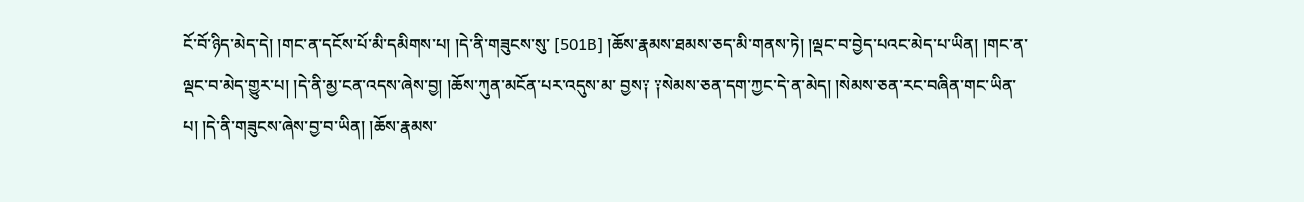ངོ་བོ་ཉིད་མེད་དེ། །གང་ན་དངོས་པོ་མི་དམིགས་པ། །དེ་ནི་གཟུངས་སུ་ [501B] །ཆོས་རྣམས་ཐམས་ཅད་མི་གནས་ཏེ། །ལྡང་བ་བྱེད་པའང་མེད་པ་ཡིན། །གང་ན་ལྡང་བ་མེད་གྱུར་པ། །དེ་ནི་མྱ་ངན་འདས་ཞེས་བྱ། །ཆོས་ཀུན་མངོན་པར་འདུས་མ་ བྱས༑ ༑སེམས་ཅན་དག་ཀྱང་དེ་ན་མེད། །སེམས་ཅན་རང་བཞིན་གང་ཡིན་པ། །དེ་ནི་གཟུངས་ཞེས་བྱ་བ་ཡིན། །ཆོས་རྣམས་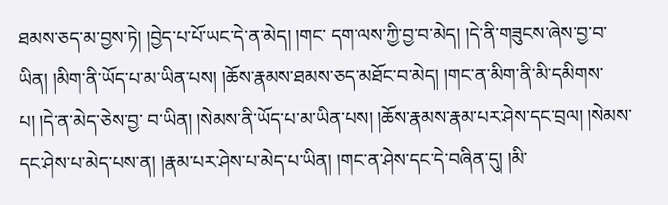ཐམས་ཅད་མ་བྱས་ཏེ། །བྱེད་པ་པོ་ཡང་དེ་ན་མེད། །གང་ དག་ལས་ཀྱི་བྱ་བ་མེད། །དེ་ནི་གཟུངས་ཞེས་བྱ་བ་ཡིན། །མིག་ནི་ཡོད་པ་མ་ཡིན་པས། །ཆོས་རྣམས་ཐམས་ཅད་མཐོང་བ་མེད། །གང་ན་མིག་ནི་མི་དམིགས་པ། །དེ་ན་མེད་ཅེས་བྱ་ བ་ཡིན། །སེམས་ནི་ཡོད་པ་མ་ཡིན་པས། །ཆོས་རྣམས་རྣམ་པར་ཤེས་དང་བྲལ། །སེམས་དང་ཤེས་པ་མེད་པས་ན། །རྣམ་པར་ཤེས་པ་མེད་པ་ཡིན། །གང་ན་ཤེས་དང་དེ་བཞིན་དུ། །མི་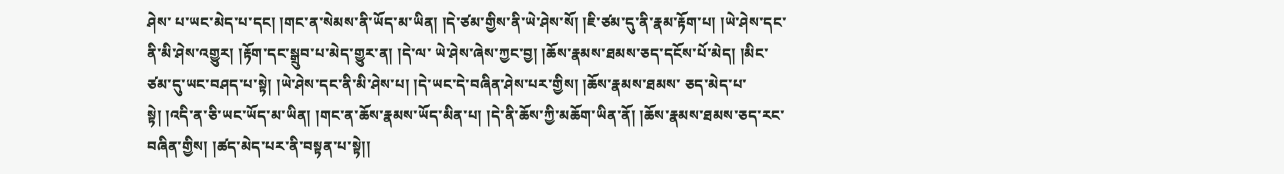ཤེས་ པ་ཡང་མེད་པ་དང། །གང་ན་སེམས་ནི་ཡོད་མ་ཡིན། །དེ་ཙམ་གྱིས་ནི་ཡེ་ཤེས་སོ། །ཇི་ཙམ་དུ་ནི་རྣམ་རྟོག་པ། །ཡེ་ཤེས་དང་ནི་མི་ཤེས་འགྱུར། །རྟོག་དང་སྒྲུབ་པ་མེད་གྱུར་ན། །དེ་ལ་ ཡེ་ཤེས་ཞེས་ཀྱང་བྱ། །ཆོས་རྣམས་ཐམས་ཅད་དངོས་པོ་མེད། །མིང་ཙམ་དུ་ཡང་བཤད་པ་སྟེ། །ཡེ་ཤེས་དང་ནི་མི་ཤེས་པ། །དེ་ཡང་དེ་བཞིན་ཤེས་པར་གྱིས། །ཆོས་རྣམས་ཐམས་ ཅད་མེད་པ་སྟེ། །འདི་ན་ཅི་ཡང་ཡོད་མ་ཡིན། །གང་ན་ཆོས་རྣམས་ཡོད་མིན་པ། །དེ་ནི་ཆོས་ཀྱི་མཆོག་ཡིན་ནོ། །ཆོས་རྣམས་ཐམས་ཅད་རང་བཞིན་གྱིས། །ཚད་མེད་པར་ནི་བསྟན་པ་སྟེ།།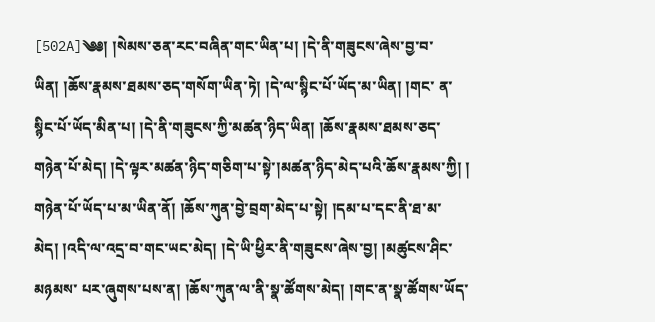[502A]༄༅། །སེམས་ཅན་རང་བཞིན་གང་ཡིན་པ། །དེ་ནི་གཟུངས་ཞེས་བྱ་བ་ཡིན། །ཆོས་རྣམས་ཐམས་ཅད་གསོག་ཡིན་ཏེ། །དེ་ལ་སྙིང་པོ་ཡོད་མ་ཡིན། །གང་ ན་སྙིང་པོ་ཡོད་མིན་པ། །དེ་ནི་གཟུངས་ཀྱི་མཚན་ཉིད་ཡིན། །ཆོས་རྣམས་ཐམས་ཅད་གཉེན་པོ་མེད། །དེ་ལྟར་མཚན་ཉིད་གཅིག་པ་སྟེ་།མཚན་ཉིད་མེད་པའི་ཆོས་རྣམས་ཀྱི། ། གཉེན་པོ་ཡོད་པ་མ་ཡིན་ནོ། །ཆོས་ཀུན་བྱེ་བྲག་མེད་པ་སྟེ། །དམ་པ་དང་ནི་ཐ་མ་མེད། །འདི་ལ་འདྲ་བ་གང་ཡང་མེད། །དེ་ཡི་ཕྱིར་ནི་གཟུངས་ཞེས་བྱ། །མཚུངས་ཤིང་མཉམས་ པར་ཞུགས་པས་ན། །ཆོས་ཀུན་ལ་ནི་སྣ་ཚོགས་མེད། །གང་ན་སྣ་ཚོགས་ཡོད་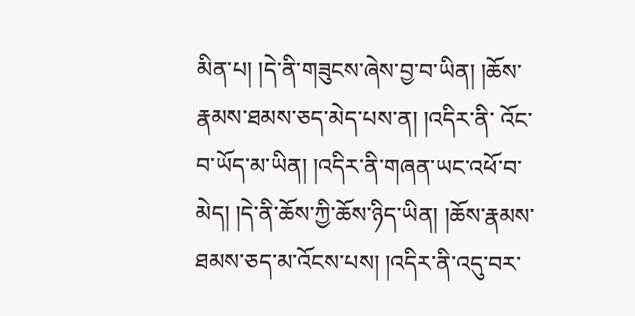མིན་པ། །དེ་ནི་གཟུངས་ཞེས་བྱ་བ་ཡིན། །ཆོས་རྣམས་ཐམས་ཅད་མེད་པས་ན། །འདིར་ནི་ འོང་བ་ཡོད་མ་ཡིན། །འདིར་ནི་གཞན་ཡང་འཕོ་བ་མེད། །དེ་ནི་ཆོས་ཀྱི་ཆོས་ཉིད་ཡིན། །ཆོས་རྣམས་ཐམས་ཅད་མ་འོངས་པས། །འདིར་ནི་འདུ་བར་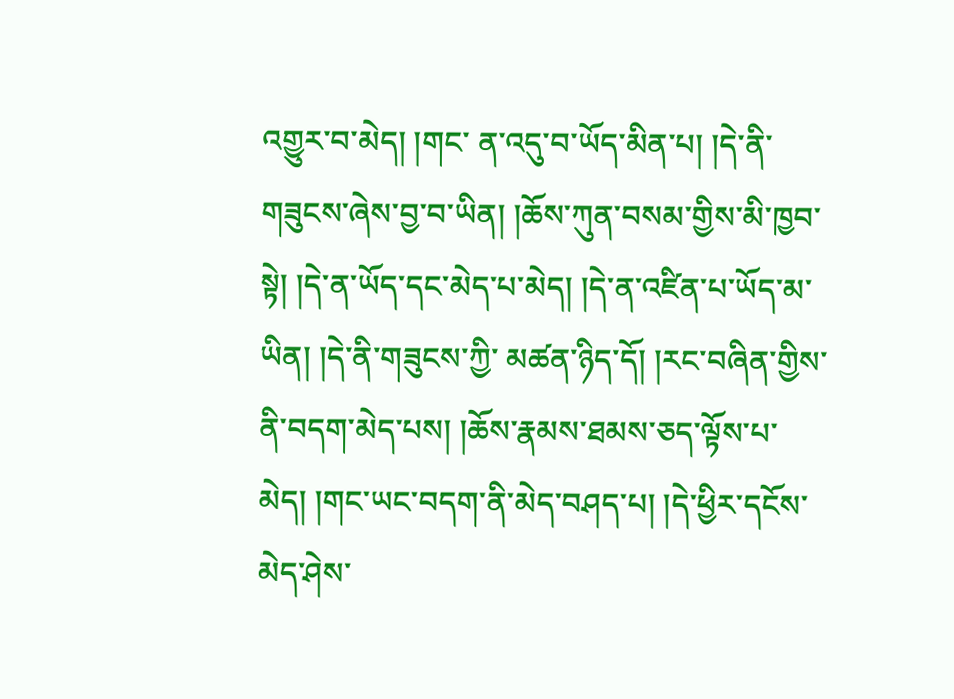འགྱུར་བ་མེད། །གང་ ན་འདུ་བ་ཡོད་མིན་པ། །དེ་ནི་གཟུངས་ཞེས་བྱ་བ་ཡིན། །ཆོས་ཀུན་བསམ་གྱིས་མི་ཁྱབ་སྟེ། །དེ་ན་ཡོད་དང་མེད་པ་མེད། །དེ་ན་འཛིན་པ་ཡོད་མ་ཡིན། །དེ་ནི་གཟུངས་ཀྱི་ མཚན་ཉིད་དོ། །རང་བཞིན་གྱིས་ནི་བདག་མེད་པས། །ཆོས་རྣམས་ཐམས་ཅད་ལྟོས་པ་མེད། །གང་ཡང་བདག་ནི་མེད་བཤད་པ། །དེ་ཕྱིར་དངོས་མེད་ཤེས་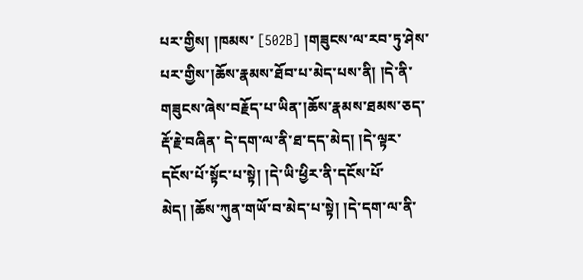པར་གྱིས། །ཁམས་ [502B] །གཟུངས་ལ་རབ་ཏུ་ཤེས་པར་གྱིས་།ཆོས་རྣམས་ཐོབ་པ་མེད་པས་ནི། །དེ་ནི་གཟུངས་ཞེས་བརྗོད་པ་ཡིན་།ཆོས་རྣམས་ཐམས་ཅད་རྡོ་རྗེ་བཞིན་ དེ་དག་ལ་ནི་ཐ་དད་མེད། །དེ་ལྟར་དངོས་པོ་སྟོང་པ་སྟེ། །དེ་ཡི་ཕྱིར་ནི་དངོས་པོ་མེད། །ཆོས་ཀུན་གཡོ་བ་མེད་པ་སྟེ། །དེ་དག་ལ་ནི་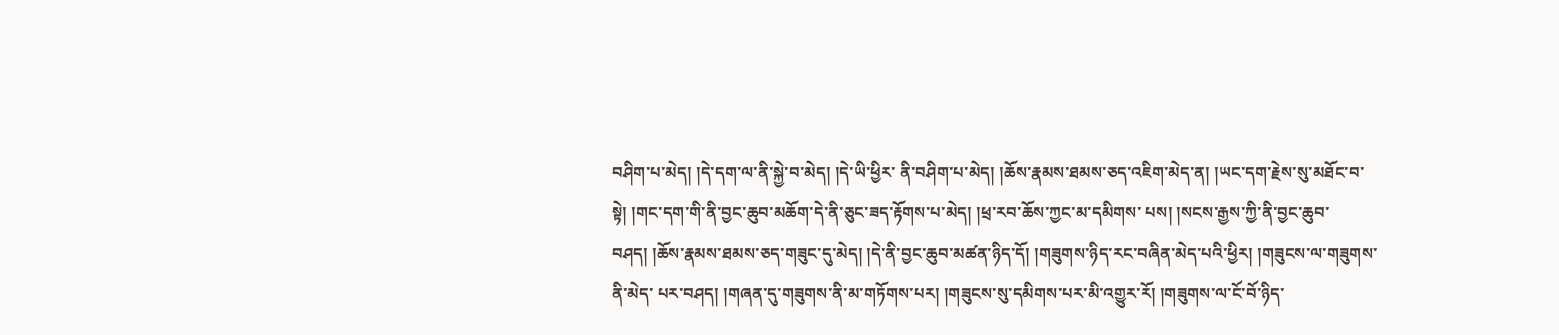བཤིག་པ་མེད། །དེ་དག་ལ་ནི་སྐྱེ་བ་མེད། །དེ་ཡི་ཕྱིར་ ནི་བཤིག་པ་མེད། །ཆོས་རྣམས་ཐམས་ཅད་འཇིག་མེད་ན། །ཡང་དག་རྗེས་སུ་མཐོང་བ་སྟེ། །གང་དག་གི་ནི་བྱང་ཆུབ་མཆོག་དེ་ནི་ཅུང་ཟད་རྟོགས་པ་མེད། །ཕྲ་རབ་ཆོས་ཀྱང་མ་དམིགས་ པས། །སངས་རྒྱས་ཀྱི་ནི་བྱང་ཆུབ་བཤད། །ཆོས་རྣམས་ཐམས་ཅད་གཟུང་དུ་མེད། །དེ་ནི་བྱང་ཆུབ་མཚན་ཉིད་དོ། །གཟུགས་ཉིད་རང་བཞིན་མེད་པའི་ཕྱིར། །གཟུངས་ལ་གཟུགས་ནི་མེད་ པར་བཤད། །གཞན་དུ་གཟུགས་ནི་མ་གཏོགས་པར། །གཟུངས་སུ་དམིགས་པར་མི་འགྱུར་རོ། །གཟུགས་ལ་ངོ་བོ་ཉིད་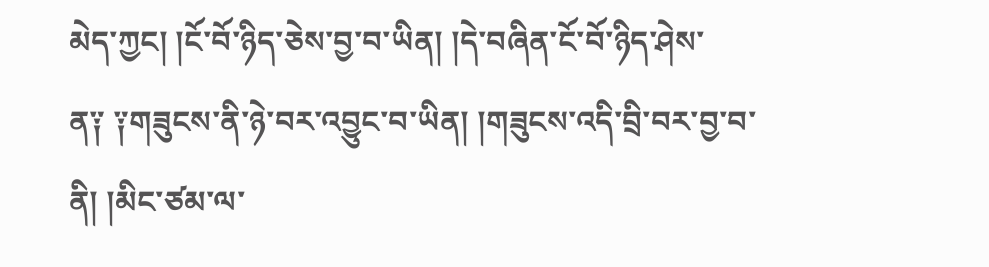མེད་ཀྱང། །ངོ་བོ་ཉིད་ཅེས་བྱ་བ་ཡིན། །དེ་བཞིན་ངོ་བོ་ཉིད་ཤེས་ ན༑ ༑གཟུངས་ནི་ཉེ་བར་འབྱུང་བ་ཡིན། །གཟུངས་འདི་བྲི་བར་བྱ་བ་ནི། །མིང་ཙམ་ལ་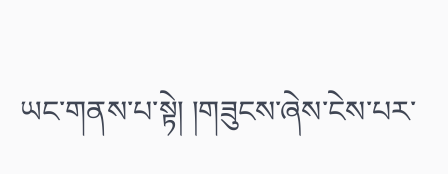ཡང་གནས་པ་སྟེ། །གཟུངས་ཞེས་ངེས་པར་